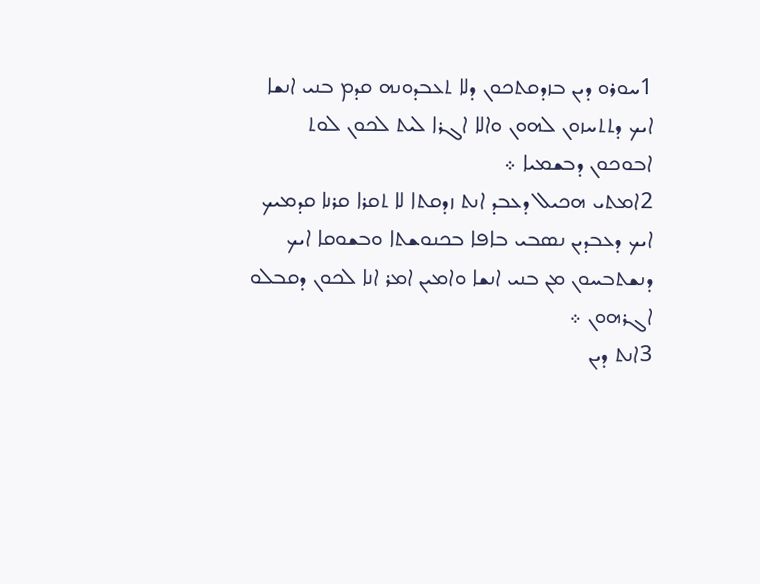1ܚܘܪܘ ܕܝܢ ܒܙܕܩܬܟܘܢ ܕܠܐ ܬܥܒܕܘܢܗ ܩܕܡ ܒܢܝ ܐܢܫܐ ܐܝܟ ܕܬܬܚܙܘܢ ܠܗܘܢ ܘܐܠܐ ܐܓܪܐ ܠܝܬ ܠܟܘܢ ܠܘܬ ܐܒܘܟܘܢ ܕܒܫܡܝܐ ܀
2ܐܡܬܝ ܗܟܝܠ ܕܥܒܕ ܐܢܬ ܙܕܩܬܐ ܠܐ ܬܩܪܐ ܩܪܢܐ ܩܕܡܝܟ ܐܝܟ ܕܥܒܕܝܢ ܢܤܒܝ ܒܐܦܐ ܒܟܢܘܫܬܐ ܘܒܫܘܩܐ ܐܝܟ ܕܢܫܬܒܚܘܢ ܡܢ ܒܢܝ ܐܢܫܐ ܘܐܡܝܢ ܐܡܪ ܐܢܐ ܠܟܘܢ ܕܩܒܠܘ ܐܓܪܗܘܢ ܀
3ܐܢܬ ܕܝܢ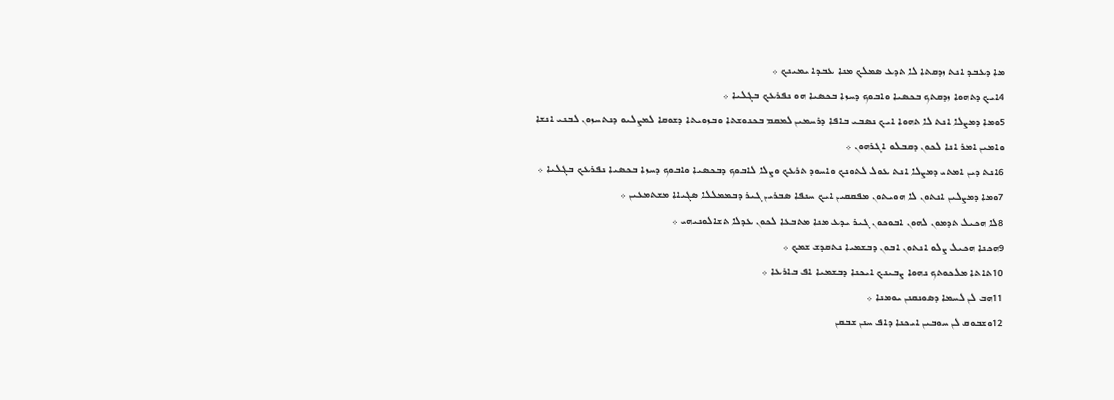ܡܐ ܕܥܒܕ ܐܢܬ ܙܕܩܬܐ ܠܐ ܬܕܥ ܤܡܠܟ ܡܢܐ ܥܒܕܐ ܝܡܝܢܟ ܀
4ܐܝܟ ܕܬܗܘܐ ܙܕܩܬܟ ܒܟܤܝܐ ܘܐܒܘܟ ܕܚܙܐ ܒܟܤܝܐ ܗܘ ܢܦܪܥܟ ܒܓܠܝܐ ܀
5ܘܡܐ ܕܡܨܠܐ ܐܢܬ ܠܐ ܬܗܘܐ ܐܝܟ ܢܤܒܝ ܒܐܦܐ ܕܪܚܡܝܢ ܠܡܩܡ ܒܟܢܘܫܬܐ ܘܒܙܘܝܬܐ ܕܫܘܩܐ ܠܡܨܠܝܘ ܕܢܬܚܙܘܢ ܠܒܢܝ ܐܢܫܐ ܘܐܡܝܢ ܐܡܪ ܐܢܐ ܠܟܘܢ ܕܩܒܠܘ ܐܓܪܗܘܢ ܀
6ܐܢܬ ܕܝܢ ܐܡܬܝ ܕܡܨܠܐ ܐܢܬ ܥܘܠ ܠܬܘܢܟ ܘܐܚܘܕ ܬܪܥܟ ܘܨܠܐ ܠܐܒܘܟ ܕܒܟܤܝܐ ܘܐܒܘܟ ܕܚܙܐ ܒܟܤܝܐ ܢܦܪܥܟ ܒܓܠܝܐ ܀
7ܘܡܐ ܕܡܨܠܝܢ ܐܢܬܘܢ ܠܐ ܗܘܝܬܘܢ ܡܦܩܩܝܢ ܐܝܟ ܚܢܦܐ ܤܒܪܝܢ ܓܝܪ ܕܒܡܡܠܠܐ ܤܓܝܐܐ ܡܫܬܡܥܝܢ ܀
8ܠܐ ܗܟܝܠ ܬܕܡܘܢ ܠܗܘܢ ܐܒܘܟܘܢ ܓܝܪ ܝܕܥ ܡܢܐ ܡܬܒܥܐ ܠܟܘܢ ܥܕܠܐ ܬܫܐܠܘܢܝܗܝ ܀
9ܗܟܢܐ ܗܟܝܠ ܨܠܘ ܐܢܬܘܢ ܐܒܘܢ ܕܒܫܡܝܐ ܢܬܩܕܫ ܫܡܟ ܀
10ܬܐܬܐ ܡܠܟܘܬܟ ܢܗܘܐ ܨܒܝܢܟ ܐܝܟܢܐ ܕܒܫܡܝܐ ܐܦ ܒܐܪܥܐ ܀
11ܗܒ ܠܢ ܠܚܡܐ ܕܤܘܢܩܢܢ ܝܘܡܢܐ ܀
12ܘܫܒܘܩ ܠܢ ܚܘܒܝܢ ܐܝܟܢܐ ܕܐܦ ܚܢܢ ܫܒܩܢ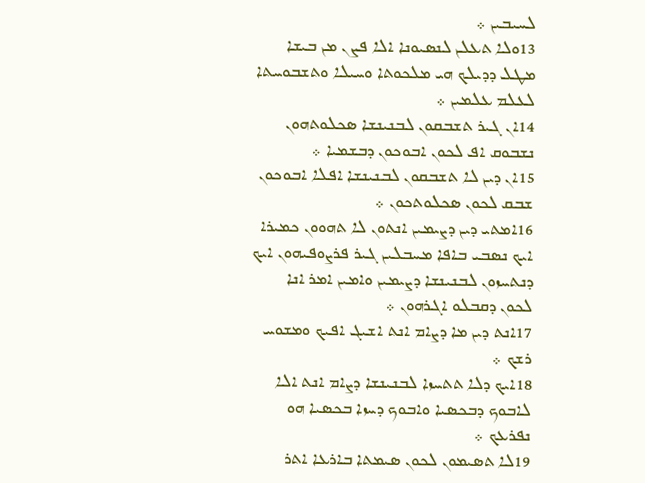ܠܚܝܒܝܢ ܀
13ܘܠܐ ܬܥܠܢ ܠܢܤܝܘܢܐ ܐܠܐ ܦܨܢ ܡܢ ܒܝܫܐ ܡܛܠ ܕܕܝܠܟ ܗܝ ܡܠܟܘܬܐ ܘܚܝܠܐ ܘܬܫܒܘܚܬܐ ܠܥܠܡ ܥܠܡܝܢ ܀
14ܐܢ ܓܝܪ ܬܫܒܩܘܢ ܠܒܢܝܢܫܐ ܤܟܠܘܬܗܘܢ ܢܫܒܘܩ ܐܦ ܠܟܘܢ ܐܒܘܟܘܢ ܕܒܫܡܝܐ ܀
15ܐܢ ܕܝܢ ܠܐ ܬܫܒܩܘܢ ܠܒܢܝܢܫܐ ܐܦܠܐ ܐܒܘܟܘܢ ܫܒܩ ܠܟܘܢ ܤܟܠܘܬܟܘܢ ܀
16ܐܡܬܝ ܕܝܢ ܕܨܝܡܝܢ ܐܢܬܘܢ ܠܐ ܬܗܘܘܢ ܟܡܝܪܐ ܐܝܟ ܢܤܒܝ ܒܐܦܐ ܡܚܒܠܝܢ ܓܝܪ ܦܪܨܘܦܝܗܘܢ ܐܝܟ ܕܢܬܚܙܘܢ ܠܒܢܝܢܫܐ ܕܨܝܡܝܢ ܘܐܡܝܢ ܐܡܪ ܐܢܐ ܠܟܘܢ ܕܩܒܠܘ ܐܓܪܗܘܢ ܀
17ܐܢܬ ܕܝܢ ܡܐ ܕܨܐܡ ܐܢܬ ܐܫܝܓ ܐܦܝܟ ܘܡܫܘܚ ܪܫܟ ܀
18ܐܝܟ ܕܠܐ ܬܬܚܙܐ ܠܒܢܝܢܫܐ ܕܨܐܡ ܐܢܬ ܐܠܐ ܠܐܒܘܟ ܕܒܟܤܝܐ ܘܐܒܘܟ ܕܚܙܐ ܒܟܤܝܐ ܗܘ ܢܦܪܥܟ ܀
19ܠܐ ܬܤܝܡܘܢ ܠܟܘܢ ܤܝܡܬܐ ܒܐܪܥܐ ܐܬܪ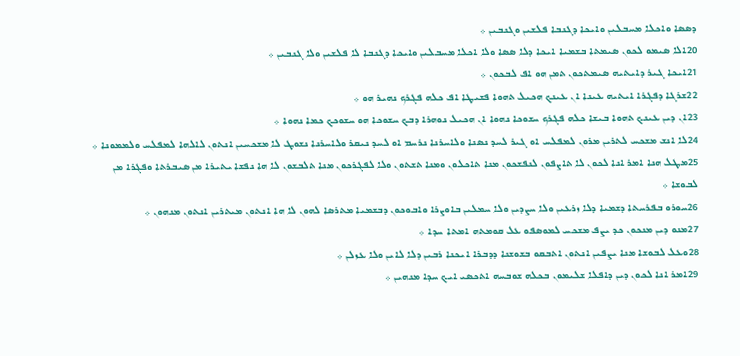ܕܤܤܐ ܘܐܟܠܐ ܡܚܒܠܝܢ ܘܐܝܟܐ ܕܓܢܒܐ ܦܠܫܝܢ ܘܓܢܒܝܢ ܀
20ܐܠܐ ܤܝܡܘ ܠܟܘܢ ܤܝܡܬܐ ܒܫܡܝܐ ܐܝܟܐ ܕܠܐ ܤܤܐ ܘܠܐ ܐܟܠܐ ܡܚܒܠܝܢ ܘܐܝܟܐ ܕܓܢܒܐ ܠܐ ܦܠܫܝܢ ܘܠܐ ܓܢܒܝܢ ܀
21ܐܝܟܐ ܓܝܪ ܕܐܝܬܝܗ ܤܝܡܬܟܘܢ ܬܡܢ ܗܘ ܐܦ ܠܒܟܘܢ ܀
22ܫܪܓܐ ܕܦܓܪܐ ܐܝܬܝܗ ܥܝܢܐ ܐܢ ܥܝܢܟ ܗܟܝܠ ܬܗܘܐ ܦܫܝܛܐ ܐܦ ܟܠܗ ܦܓܪܟ ܢܗܝܪ ܗܘ ܀
23ܐܢ ܕܝܢ ܥܝܢܟ ܬܗܘܐ ܒܝܫܐ ܟܠܗ ܦܓܪܟ ܚܫܘܟܐ ܢܗܘܐ ܐܢ ܗܟܝܠ ܢܘܗܪܐ ܕܒܟ ܚܫܘܟܐ ܗܘ ܚܫܘܟܟ ܟܡܐ ܢܗܘܐ ܀
24ܠܐ ܐܢܫ ܡܫܟܚ ܠܬܪܝܢ ܡܪܘܢ ܠܡܦܠܚ ܐܘ ܓܝܪ ܠܚܕ ܢܤܢܐ ܘܠܐܚܪܢܐ ܢܪܚܡ ܐܘ ܠܚܕ ܢܝܩܪ ܘܠܐܚܪܢܐ ܢܫܘܛ ܠܐ ܡܫܟܚܝܢ ܐܢܬܘܢ ܠܐܠܗܐ ܠܡܦܠܚ ܘܠܡܡܘܢܐ ܀
25ܡܛܠ ܗܢܐ ܐܡܪ ܐܢܐ ܠܟܘܢ ܠܐ ܬܐܨܦܘܢ ܠܢܦܫܟܘܢ ܡܢܐ ܬܐܟܠܘܢ ܘܡܢܐ ܬܫܬܘܢ ܘܠܐ ܠܦܓܪܟܘܢ ܡܢܐ ܬܠܒܫܘܢ ܠܐ ܗܐ ܢܦܫܐ ܝܬܝܪܐ ܡܢ ܤܝܒܪܬܐ ܘܦܓܪܐ ܡܢ ܠܒܘܫܐ ܀
26ܚܘܪܘ ܒܦܪܚܬܐ ܕܫܡܝܐ ܕܠܐ ܙܪܥܝܢ ܘܠܐ ܚܨܕܝܢ ܘܠܐ ܚܡܠܝܢ ܒܐܘܨܪܐ ܘܐܒܘܟܘܢ ܕܒܫܡܝܐ ܡܬܪܤܐ ܠܗܘܢ ܠܐ ܗܐ ܐܢܬܘܢ ܡܝܬܪܝܢ ܐܢܬܘܢ ܡܢܗܘܢ ܀
27ܡܢܘ ܕܝܢ ܡܢܟܘܢ ܟܕ ܝܨܦ ܡܫܟܚ ܠܡܘܤܦܘ ܥܠ ܩܘܡܬܗ ܐܡܬܐ ܚܕܐ ܀
28ܘܥܠ ܠܒܘܫܐ ܡܢܐ ܝܨܦܝܢ ܐܢܬܘܢ ܐܬܒܩܘ ܒܫܘܫܢܐ ܕܕܒܪܐ ܐܝܟܢܐ ܪܒܝܢ ܕܠܐ ܠܐܝܢ ܘܠܐ ܥܙܠܢ ܀
29ܐܡܪ ܐܢܐ ܠܟܘܢ ܕܝܢ ܕܐܦܠܐ ܫܠܝܡܘܢ ܒܟܠܗ ܫܘܒܚܗ ܐܬܟܤܝ ܐܝܟ ܚܕܐ ܡܢܗܝܢ ܀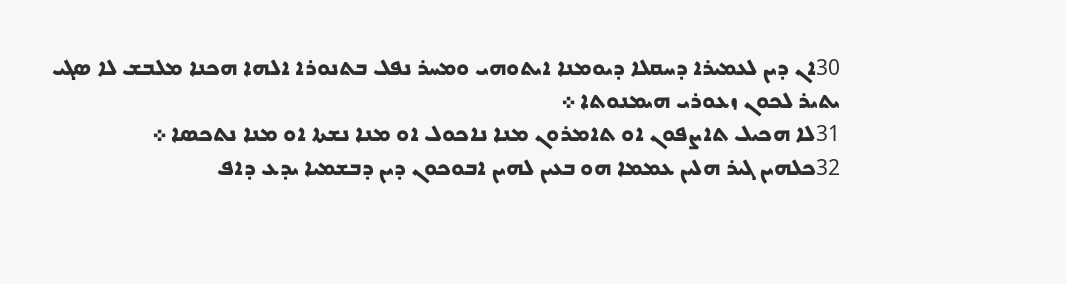30ܐܢ ܕܝܢ ܠܥܡܝܪܐ ܕܚܩܠܐ ܕܝܘܡܢܐ ܐܝܬܘܗܝ ܘܡܚܪ ܢܦܠ ܒܬܢܘܪܐ ܐܠܗܐ ܗܟܢܐ ܡܠܒܫ ܠܐ ܤܓܝ ܝܬܝܪ ܠܟܘܢ ܙܥܘܪܝ ܗܝܡܢܘܬܐ ܀
31ܠܐ ܗܟܝܠ ܬܐܨܦܘܢ ܐܘ ܬܐܡܪܘܢ ܡܢܐ ܢܐܟܘܠ ܐܘ ܡܢܐ ܢܫܬܐ ܐܘ ܡܢܐ ܢܬܟܤܐ ܀
32ܟܠܗܝܢ ܓܝܪ ܗܠܝܢ ܥܡܡܐ ܗܘ ܒܥܝܢ ܠܗܝܢ ܐܒܘܟܘܢ ܕܝܢ ܕܒܫܡܝܐ ܝܕܥ ܕܐܦ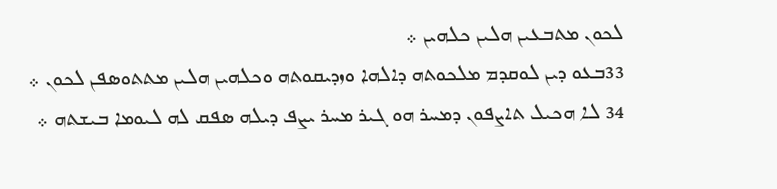ܠܟܘܢ ܡܬܒܥܝܢ ܗܠܝܢ ܟܠܗܝܢ ܀
33ܒܥܘ ܕܝܢ ܠܘܩܕܡ ܡܠܟܘܬܗ ܕܐܠܗܐ ܘܙܕܝܩܘܬܗ ܘܟܠܗܝܢ ܗܠܝܢ ܡܬܬܘܤܦܢ ܠܟܘܢ ܀ 34 ܠܐ ܗܟܝܠ ܬܐܨܦܘܢ ܕܡܚܪ ܗܘ ܓܝܪ ܡܚܪ ܝܨܦ ܕܝܠܗ ܤܦܩ ܠܗ ܠܝܘܡܐ ܒܝܫܬܗ ܀